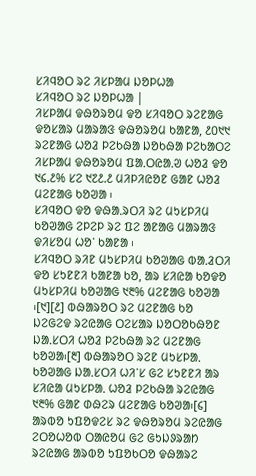ᱥᱤᱧᱚᱛ ᱨᱮ ᱤᱥᱞᱟᱢ ᱡᱚᱞᱦᱟ
ᱥᱤᱧᱚᱛ ᱨᱮ ᱡᱚᱞᱦᱟ |
ᱤᱥᱞᱟᱢ ᱫᱷᱚᱨᱚᱢ ᱫᱚ ᱥᱤᱧᱚᱛ ᱨᱮᱱᱟᱜ ᱫᱚᱥᱟᱨ ᱢᱟᱨᱟᱝ ᱫᱷᱚᱨᱚᱢ ᱠᱟᱱᱟ, ᱒᱐᱑᱑ ᱨᱮᱱᱟᱜ ᱦᱚᱲ ᱞᱮᱠᱷᱟ ᱡᱚᱠᱷᱟ ᱞᱮᱠᱟᱛᱮ ᱤᱥᱞᱟᱢ ᱫᱷᱚᱨᱚᱢ ᱯᱟᱹᱛᱭᱟᱹᱣ ᱦᱚᱲ ᱫᱚ ᱑᱔.᱒% ᱥᱮ ᱑᱗᱒.᱒ ᱢᱤᱞᱤᱭᱚᱱ ᱜᱟᱱ ᱦᱚᱲ ᱢᱮᱱᱟᱜ ᱠᱚᱣᱟ ᱾
ᱥᱤᱧᱚᱛ ᱫᱚ ᱫᱷᱟᱹᱨᱛᱤ ᱨᱮ ᱢᱩᱥᱞᱤᱢ ᱠᱚᱣᱟᱜ ᱮᱞᱮᱞ ᱨᱮ ᱯᱮ ᱟᱱᱟᱜ ᱢᱟᱨᱟᱝ ᱫᱤᱥᱚᱢ ᱦᱚᱸ ᱠᱟᱱᱟ ᱾
ᱥᱤᱧᱚᱛ ᱨᱤᱱ ᱢᱩᱥᱞᱤᱢ ᱠᱚᱣᱟᱜ ᱵᱟᱹᱲᱛᱤ ᱫᱚ ᱥᱩᱱᱱᱤ ᱠᱟᱱᱟ ᱠᱚ, ᱟᱨ ᱥᱤᱭᱟ ᱠᱚᱫᱚ ᱢᱩᱥᱞᱤᱢ ᱠᱚᱣᱟᱜ ᱑᱓% ᱢᱮᱱᱟᱜ ᱠᱚᱣᱟ ᱾[᱑][᱒] ᱵᱷᱟᱨᱚᱛ ᱨᱮ ᱢᱮᱱᱟᱜ ᱠᱚ ᱡᱮᱜᱮᱫ ᱨᱮᱭᱟᱜ ᱛᱮᱥᱟᱨ ᱡᱚᱛᱚᱠᱷᱚᱱ ᱡᱟᱹᱥᱛᱤ ᱦᱚᱲ ᱞᱮᱠᱷᱟ ᱨᱮ ᱢᱮᱱᱟᱜ ᱠᱚᱣᱟ᱾[᱓] ᱵᱷᱟᱨᱚᱛ ᱨᱮᱱ ᱢᱩᱥᱞᱟᱹ ᱠᱚᱣᱟᱜ ᱡᱟᱹᱥᱛᱤ ᱦᱤᱸᱥ ᱜᱮ ᱥᱩᱱᱱᱤ ᱟᱨ ᱥᱤᱭᱟ ᱢᱩᱥᱞᱟᱹ ᱦᱚᱲ ᱞᱮᱠᱷᱟ ᱨᱮᱭᱟᱜ ᱑᱓% ᱜᱟᱱ ᱰᱷᱮᱨ ᱢᱮᱱᱟᱜ ᱠᱚᱣᱟ᱾[᱔]
ᱟᱨᱵᱚ ᱩᱯᱚᱫᱮᱥ ᱨᱮ ᱫᱷᱚᱨᱚᱢ ᱨᱮᱭᱟᱜ ᱮᱛᱚᱦᱚᱵ ᱛᱟᱭᱚᱢ ᱜᱮ ᱜᱩᱡᱽᱨᱟᱴ ᱨᱮᱭᱟᱜ ᱟᱨᱵᱚ ᱩᱯᱚᱠᱛᱚ ᱫᱷᱟᱨᱮ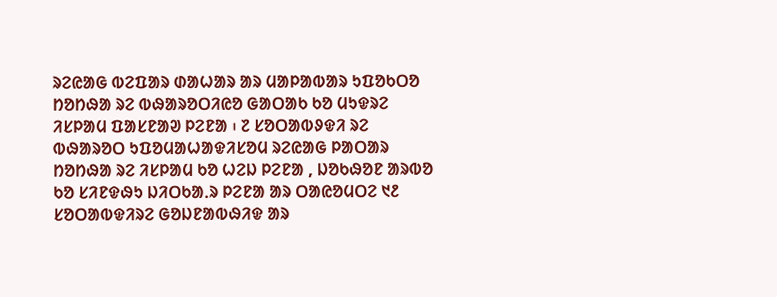ᱨᱮᱭᱟᱜ ᱵᱮᱯᱟᱨ ᱰᱟᱦᱟᱨ ᱟᱨ ᱢᱟᱞᱟᱵᱟᱨ ᱩᱯᱚᱠᱛᱚ ᱴᱚᱴᱷᱟ ᱨᱮ ᱵᱷᱟᱨᱚᱛᱤᱭᱚ ᱜᱟᱛᱟᱠ ᱠᱚ ᱢᱩᱫᱨᱮ ᱤᱥᱞᱟᱢ ᱯᱟᱥᱱᱟᱣ ᱞᱮᱱᱟ ᱾ ᱗ ᱥᱚᱛᱟᱵᱽᱫᱤ ᱨᱮ ᱵᱷᱟᱨᱚᱛ ᱩᱯᱚᱢᱟᱦᱟᱫᱤᱥᱚᱢ ᱨᱮᱭᱟᱜ ᱞᱟᱛᱟᱨ ᱴᱚᱴᱷᱟ ᱨᱮ ᱤᱥᱞᱟᱢ ᱠᱚ ᱦᱮᱡ ᱞᱮᱱᱟ , ᱡᱚᱠᱷᱚᱱ ᱟᱨᱵᱚ ᱠᱚ ᱥᱤᱱᱫᱷᱩ ᱡᱤᱛᱠᱟᱹᱨ ᱞᱮᱱᱟ ᱟᱨ ᱛᱟᱭᱚᱢᱛᱮ ᱑᱒ ᱥᱚᱛᱟᱵᱫᱤᱨᱮ ᱜᱚᱡᱱᱟᱵᱷᱤᱫ ᱟᱨ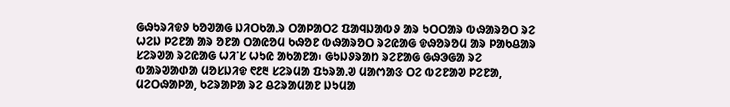ᱜᱷᱩᱨᱤᱫᱽ ᱠᱚᱣᱟᱜ ᱡᱤᱛᱠᱟᱹᱨ ᱛᱟᱞᱟᱛᱮ ᱯᱟᱧᱡᱟᱵᱽ ᱟᱨ ᱩᱛᱛᱟᱨ ᱵᱷᱟᱨᱚᱛ ᱨᱮ ᱦᱮᱡ ᱞᱮᱱᱟ ᱟᱨ ᱚᱱᱟ ᱛᱟᱭᱚᱢ ᱠᱷᱚᱱ ᱵᱷᱟᱨᱚᱛ ᱨᱮᱭᱟᱜ ᱫᱷᱚᱨᱚᱢ ᱟᱨ ᱞᱟᱠᱪᱟᱨ ᱥᱮᱨᱣᱟ ᱨᱮᱭᱟᱜ ᱦᱤᱸᱥ ᱦᱩᱭ ᱟᱠᱟᱱᱟ᱾ ᱜᱩᱡᱽᱨᱟᱴ ᱨᱮᱱᱟᱜ ᱜᱷᱳᱜᱟ ᱨᱮ ᱵᱟᱨᱣᱟᱰᱟ ᱢᱚᱥᱡᱤᱫ ᱖᱒᱓ ᱥᱮᱨᱢᱟ ᱯᱩᱨᱟᱹᱣ ᱢᱟᱬᱟᱝ ᱛᱮ ᱵᱮᱱᱟᱣ ᱞᱮᱱᱟ, ᱢᱮᱛᱷᱟᱞᱟ, ᱠᱮᱨᱟᱞᱟ ᱨᱮ ᱪᱮᱨᱟᱢᱟᱱ ᱡᱩᱢᱟ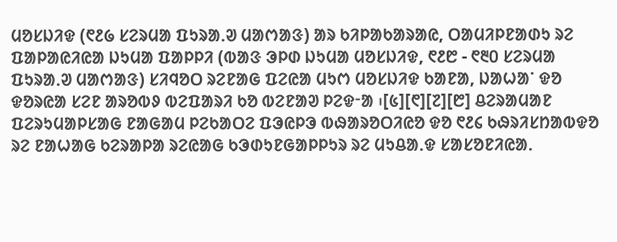ᱢᱚᱥᱡᱤᱫ (᱖᱒᱙ ᱥᱮᱨᱢᱟ ᱯᱩᱨᱟᱹᱣ ᱢᱟᱬᱟᱝ) ᱟᱨ ᱠᱤᱞᱟᱠᱟᱨᱟᱭ, ᱛᱟᱢᱤᱞᱱᱟᱰᱩ ᱨᱮ ᱯᱟᱞᱟᱭᱤᱭᱟ ᱡᱩᱢᱟ ᱯᱟᱞᱞᱤ (ᱵᱟᱝ ᱳᱞᱰ ᱡᱩᱢᱟ ᱢᱚᱥᱡᱤᱫ, ᱖᱒᱘ - ᱖᱓᱐ ᱥᱮᱨᱢᱟ ᱯᱩᱨᱟᱹᱣ ᱢᱟᱬᱟᱝ) ᱥᱤᱧᱚᱛ ᱨᱮᱱᱟᱜ ᱯᱮᱭᱟ ᱢᱩᱬ ᱢᱚᱥᱡᱤᱫ ᱠᱟᱱᱟ, ᱡᱟᱦᱟᱸ ᱫᱚ ᱫᱚᱨᱭᱟ ᱥᱮᱱ ᱟᱨᱚᱵᱽ ᱵᱮᱯᱟᱨᱤ ᱠᱚ ᱵᱮᱱᱟᱣ ᱞᱮᱫᱼᱟ ᱾[᱕][᱖][᱗][᱘] ᱪᱮᱨᱟᱢᱟᱱ ᱯᱮᱨᱩᱢᱟᱞᱥᱟᱜ ᱱᱟᱜᱟᱢ ᱞᱮᱠᱟᱛᱮ ᱯᱳᱭᱞᱳ ᱵᱷᱟᱨᱚᱛᱤᱭᱚ ᱫᱚ ᱖᱒᱔ ᱠᱷᱨᱤᱥᱴᱟᱵᱫᱚ ᱨᱮ ᱱᱟᱦᱟᱜ ᱠᱮᱨᱟᱞᱟ ᱨᱮᱭᱟᱜ ᱠᱳᱰᱩᱱᱜᱟᱞᱞᱩᱨ ᱨᱮ ᱢᱩᱪᱟᱹᱫ ᱥᱟᱥᱚᱱᱤᱭᱟᱹ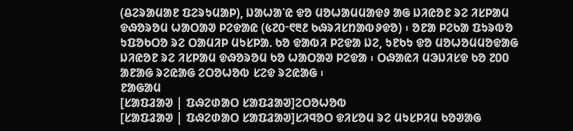(ᱪᱮᱨᱟᱢᱟᱱ ᱯᱮᱨᱩᱢᱟᱞ), ᱡᱟᱦᱟᱸᱭ ᱫᱚ ᱢᱚᱦᱟᱢᱢᱟᱫᱽ ᱟᱜ ᱡᱤᱭᱚᱱ ᱨᱮ ᱤᱥᱞᱟᱢ ᱫᱷᱚᱨᱚᱢ ᱦᱟᱛᱟᱣ ᱞᱮᱫᱟᱭ (᱕᱗᱐ᱼ᱖᱓᱒ ᱠᱷᱨᱤᱥᱴᱟᱵᱽᱫᱚ) ᱾ ᱚᱱᱟ ᱞᱮᱠᱟ ᱯᱩᱨᱵᱚ ᱩᱯᱚᱠᱛᱚ ᱨᱮ ᱛᱟᱢᱤᱞ ᱢᱩᱥᱞᱟᱹ ᱠᱚ ᱫᱟᱵᱤ ᱞᱮᱫᱟ ᱡᱮ, ᱩᱱᱠᱩ ᱫᱚ ᱢᱚᱦᱚᱢᱢᱚᱫᱟᱜ ᱡᱤᱭᱚᱱ ᱨᱮ ᱤᱥᱞᱟᱢ ᱫᱷᱚᱨᱚᱢ ᱠᱚ ᱦᱟᱛᱟᱣ ᱞᱮᱫᱟ ᱾ ᱛᱷᱟᱭᱤ ᱢᱳᱡᱤᱥᱫ ᱠᱚ ᱗᱐᱐ ᱟᱱᱟᱜ ᱨᱮᱭᱟᱜ ᱮᱛᱚᱦᱚᱵ ᱥᱮᱫ ᱨᱮᱭᱟᱜ ᱾
ᱱᱟᱜᱟᱢ
[ᱥᱟᱯᱲᱟᱣ | ᱯᱷᱮᱰᱟᱛ ᱥᱟᱯᱲᱟᱣ]ᱮᱛᱚᱦᱚᱵ
[ᱥᱟᱯᱲᱟᱣ | ᱯᱷᱮᱰᱟᱛ ᱥᱟᱯᱲᱟᱣ]ᱥᱤᱧᱚᱛ ᱫᱤᱥᱚᱢ ᱨᱮ ᱢᱩᱥᱞᱤᱢ ᱠᱚᱣᱟᱜ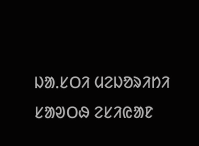ᱡᱟᱹᱥᱛᱤ ᱢᱮᱡᱚᱨᱤᱴᱤ ᱥᱟᱣᱛᱷ ᱮᱥᱤᱭᱟᱱ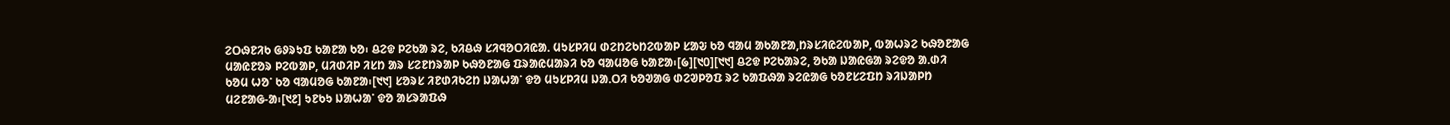ᱮᱛᱷᱱᱤᱠ ᱜᱽᱨᱩᱯ ᱠᱟᱱᱟ ᱠᱚ᱾ ᱪᱮᱫ ᱞᱮᱠᱟ ᱨᱮ, ᱠᱤᱪᱷ ᱥᱤᱧᱚᱛᱤᱭᱟᱹ ᱢᱩᱥᱞᱤᱢ ᱰᱮᱴᱮᱠᱴᱮᱵᱟᱞ ᱥᱟᱶ ᱠᱚ ᱧᱟᱢ ᱟᱠᱟᱱᱟ,ᱴᱨᱥᱤᱭᱮᱵᱟᱞ, ᱵᱟᱦᱨᱮ ᱠᱷᱚᱱᱟᱜ ᱢᱟᱭᱱᱚᱨ ᱞᱮᱵᱟᱞ, ᱢᱤᱰᱤᱞ ᱤᱥᱴ ᱟᱨ ᱥᱮᱱᱴᱨᱟᱞ ᱠᱷᱚᱱᱟᱜ ᱯᱨᱟᱭᱢᱟᱨᱤ ᱠᱚ ᱧᱟᱢᱚᱜ ᱠᱟᱱᱟ᱾[᱙][᱑᱐][᱑᱑] ᱪᱮᱫ ᱞᱮᱠᱟᱨᱮ, ᱚᱠᱟ ᱡᱟᱭᱜᱟ ᱨᱮᱫᱚ ᱟᱹᱰᱤ ᱠᱚᱢ ᱦᱚᱸ ᱠᱚ ᱧᱟᱢᱚᱜ ᱠᱟᱱᱟ᱾[᱑᱑] ᱥᱚᱨᱥ ᱤᱱᱰᱤᱠᱮᱴ ᱡᱟᱦᱟᱸ ᱫᱚ ᱢᱩᱥᱞᱤᱢ ᱡᱟᱹᱛᱤ ᱠᱚᱣᱟᱜ ᱰᱮᱣᱞᱚᱯ ᱨᱮ ᱠᱟᱯᱷᱟ ᱨᱮᱭᱟᱜ ᱠᱚᱱᱥᱮᱯᱴ ᱨᱤᱡᱟᱞᱴ ᱢᱮᱱᱟᱜ-ᱟ᱾[᱑᱒] ᱩᱱᱠᱩ ᱡᱟᱦᱟᱸ ᱫᱚ ᱟᱥᱨᱟᱯᱷ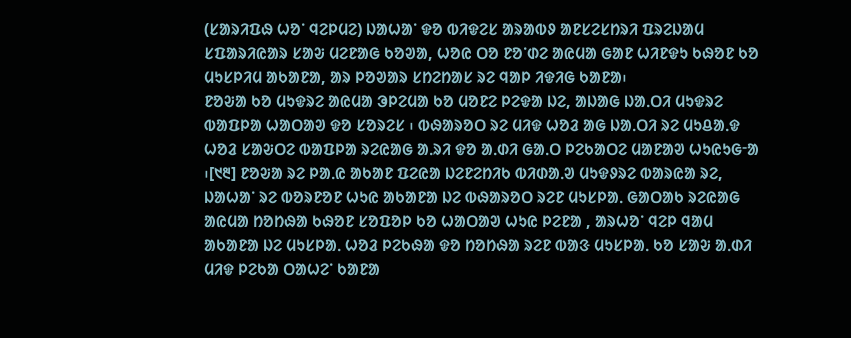(ᱥᱟᱨᱤᱯᱷ ᱦᱚᱸ ᱧᱮᱞᱢᱮ) ᱡᱟᱦᱟᱸ ᱫᱚ ᱵᱤᱫᱮᱥ ᱟᱨᱟᱵᱽ ᱟᱱᱥᱮᱥᱴᱨᱤ ᱯᱨᱮᱡᱟᱢ ᱥᱯᱟᱨᱤᱭᱟᱨ ᱥᱟᱶ ᱢᱮᱱᱟᱜ ᱠᱚᱣᱟ, ᱦᱚᱭ ᱛᱚ ᱱᱚᱸᱰᱮ ᱟᱭᱢᱟ ᱜᱟᱱ ᱦᱤᱱᱫᱩ ᱠᱷᱚᱱ ᱠᱚ ᱢᱩᱥᱞᱤᱢ ᱟᱠᱟᱱᱟ, ᱟᱨ ᱞᱚᱣᱟᱨ ᱥᱴᱮᱴᱟᱥ ᱨᱮ ᱧᱟᱞ ᱤᱫᱤᱜ ᱠᱟᱱᱟ᱾
ᱱᱚᱶᱟ ᱠᱚ ᱢᱩᱫᱨᱮ ᱟᱭᱢᱟ ᱳᱞᱮᱢᱟ ᱠᱚ ᱢᱚᱱᱮ ᱞᱮᱫᱟ ᱡᱮ, ᱟᱡᱟᱜ ᱡᱟᱹᱛᱤ ᱢᱩᱫᱨᱮ ᱵᱟᱯᱞᱟ ᱦᱟᱛᱟᱣ ᱫᱚ ᱥᱚᱨᱮᱥ ᱾ ᱵᱷᱟᱨᱚᱛ ᱨᱮ ᱢᱤᱫ ᱦᱚᱲ ᱟᱜ ᱡᱟᱹᱛᱤ ᱨᱮ ᱢᱩᱪᱟᱹᱫ ᱦᱚᱲ ᱥᱟᱶᱛᱮ ᱵᱟᱯᱞᱟ ᱨᱮᱭᱟᱜ ᱟᱹᱨᱤ ᱫᱚ ᱟᱹᱰᱤ ᱜᱟᱹᱛ ᱞᱮᱠᱟᱛᱮ ᱢᱟᱱᱟᱣ ᱦᱩᱭᱩᱜᱼᱟ ᱾[᱑᱓] ᱱᱚᱶᱟ ᱨᱮ ᱞᱟᱹᱭ ᱟᱠᱟᱱ ᱯᱮᱭᱟ ᱡᱮᱱᱮᱴᱤᱠ ᱵᱤᱰᱟᱹᱣ ᱢᱩᱫᱽᱨᱮ ᱵᱟᱨᱭᱟ ᱨᱮ, ᱡᱟᱦᱟᱸ ᱨᱮ ᱵᱚᱨᱱᱚᱱ ᱦᱩᱭ ᱟᱠᱟᱱᱟ ᱡᱮ ᱵᱷᱟᱨᱚᱛ ᱨᱮᱱ ᱢᱩᱥᱞᱟᱹ ᱜᱟᱛᱟᱠ ᱨᱮᱭᱟᱜ ᱟᱭᱢᱟ ᱴᱚᱴᱷᱟ ᱠᱷᱚᱱ ᱥᱚᱯᱚᱞ ᱠᱚ ᱦᱟᱛᱟᱣ ᱦᱩᱭ ᱞᱮᱱᱟ , ᱟᱨᱦᱚᱸ ᱧᱮᱞ ᱧᱟᱢ ᱟᱠᱟᱱᱟ ᱡᱮ ᱢᱩᱥᱞᱟᱹ ᱦᱚᱲ ᱞᱮᱠᱷᱟ ᱫᱚ ᱴᱚᱴᱷᱟ ᱨᱮᱱ ᱵᱟᱝ ᱢᱩᱥᱞᱟᱹ ᱠᱚ ᱥᱟᱶ ᱟᱹᱰᱤ ᱢᱤᱫ ᱞᱮᱠᱟ ᱛᱟᱦᱮᱸ ᱠᱟᱱᱟ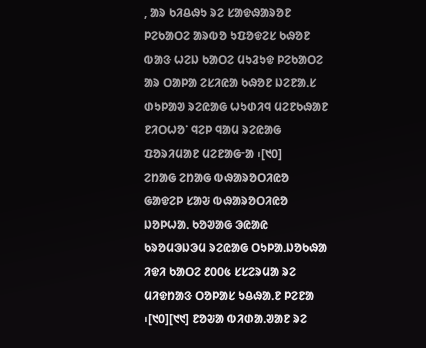, ᱟᱨ ᱠᱤᱪᱷᱩ ᱨᱮ ᱥᱟᱫᱷᱟᱨᱚᱱ ᱞᱮᱠᱟᱛᱮ ᱟᱨᱵᱚ ᱩᱯᱚᱫᱮᱥ ᱠᱷᱚᱱ ᱵᱟᱝ ᱦᱮᱡ ᱠᱟᱛᱮ ᱢᱩᱲᱩᱫ ᱞᱮᱠᱟᱛᱮ ᱟᱨ ᱛᱟᱞᱟ ᱮᱥᱤᱭᱟ ᱠᱷᱚᱱ ᱡᱮᱱᱟᱹᱥ ᱰᱩᱞᱟᱣ ᱨᱮᱭᱟᱜ ᱦᱩᱰᱤᱧ ᱢᱮᱱᱠᱷᱟᱱ ᱱᱤᱛᱦᱚᱸ ᱧᱮᱞ ᱧᱟᱢ ᱨᱮᱭᱟᱜ ᱯᱚᱨᱤᱢᱟᱱ ᱢᱮᱱᱟᱜᱼᱟ ᱾[᱑᱐]
ᱮᱴᱟᱜ ᱮᱴᱟᱜ ᱵᱷᱟᱨᱚᱛᱤᱭᱚ ᱜᱟᱫᱮᱞ ᱥᱟᱶ ᱵᱷᱟᱨᱚᱛᱤᱭᱚ ᱡᱚᱞᱦᱟᱹ ᱠᱚᱣᱟᱜ ᱳᱭᱟᱭ ᱠᱨᱚᱢᱳᱡᱳᱢ ᱨᱮᱭᱟᱜ ᱛᱩᱞᱟᱹᱡᱚᱠᱷᱟ ᱤᱫᱤ ᱠᱟᱛᱮ ᱒᱐᱐᱕ ᱥᱥᱮᱨᱢᱟ ᱨᱮ ᱢᱤᱫᱴᱟᱝ ᱛᱚᱞᱟᱥ ᱩᱪᱷᱟᱹᱱ ᱞᱮᱱᱟ ᱾[᱑᱐][᱑᱑] ᱱᱚᱶᱟ ᱵᱤᱰᱟᱹᱣᱟᱱ ᱨᱮ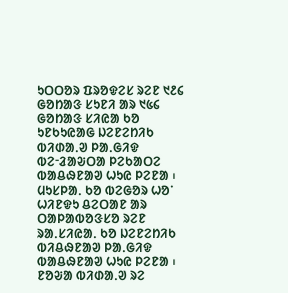ᱩᱛᱛᱚᱨ ᱯᱨᱚᱫᱮᱥ ᱨᱮᱱ ᱑᱒᱔ ᱜᱚᱴᱟᱝ ᱥᱩᱱᱤ ᱟᱨ ᱑᱕᱔ ᱜᱚᱴᱟᱝ ᱥᱤᱭᱟ ᱠᱚ ᱩᱱᱠᱩᱭᱟᱜ ᱡᱮᱱᱮᱴᱤᱠ ᱵᱤᱰᱟᱹᱣ ᱞᱟᱹᱜᱤᱫ ᱵᱮᱼᱲᱟᱶᱛᱟ ᱞᱮᱠᱟᱛᱮ ᱵᱟᱪᱷᱱᱟᱣ ᱦᱩᱭ ᱞᱮᱱᱟ ᱾ ᱢᱩᱥᱞᱟᱹ ᱠᱚ ᱵᱮᱜᱚᱨ ᱦᱚᱸ ᱦᱤᱱᱫᱩ ᱪᱮᱛᱟᱱ ᱟᱨ ᱛᱟᱞᱟᱵᱚᱝᱥᱚ ᱨᱮᱱ ᱨᱟᱹᱥᱤᱭᱟᱹ ᱠᱚ ᱡᱮᱱᱮᱴᱤᱠ ᱵᱤᱪᱷᱱᱟᱣ ᱞᱟᱹᱜᱤᱫ ᱵᱟᱪᱷᱱᱟᱣ ᱦᱩᱭ ᱞᱮᱱᱟ ᱾ ᱱᱚᱶᱟ ᱵᱤᱰᱟᱹᱣ ᱨᱮ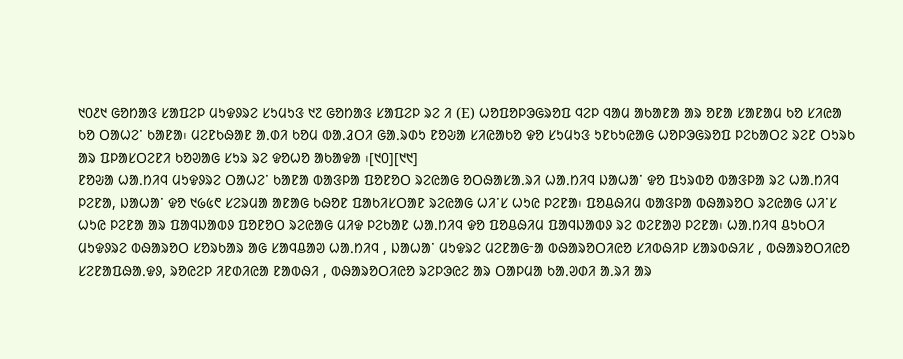᱑᱐᱒᱑ ᱜᱚᱴᱟᱝ ᱥᱟᱯᱮᱞ ᱢᱩᱫᱽᱨᱮ ᱥᱩᱢᱩᱝ ᱑᱗ ᱜᱚᱴᱟᱝ ᱥᱟᱯᱮᱞ ᱨᱮ ᱤ (E) ᱦᱚᱯᱚᱞᱳᱜᱨᱚᱯ ᱧᱮᱞ ᱧᱟᱢ ᱟᱠᱟᱱᱟ ᱟᱨ ᱚᱱᱟ ᱥᱟᱱᱟᱢ ᱠᱚ ᱥᱤᱭᱟ ᱠᱚ ᱛᱟᱦᱮᱸ ᱠᱟᱱᱟ᱾ ᱢᱮᱱᱠᱷᱟᱱ ᱟᱹᱰᱤ ᱠᱚᱢ ᱵᱟᱹᱲᱛᱤ ᱜᱟᱹᱨᱰᱩ ᱱᱚᱶᱟ ᱥᱤᱭᱟᱠᱚ ᱫᱚ ᱥᱩᱢᱩᱝ ᱩᱱᱠᱩᱭᱟᱜ ᱦᱚᱞᱳᱜᱨᱚᱯ ᱞᱮᱠᱟᱛᱮ ᱨᱮᱱ ᱛᱩᱨᱠ ᱟᱨ ᱯᱞᱟᱥᱛᱮᱱᱤ ᱠᱚᱣᱟᱜ ᱥᱩᱨ ᱨᱮ ᱫᱚᱦᱚ ᱟᱠᱟᱫᱟ ᱾[᱑᱐][᱑᱑]
ᱱᱚᱶᱟ ᱦᱟᱹᱴᱤᱧ ᱢᱩᱫᱽᱨᱮ ᱛᱟᱦᱮᱸ ᱠᱟᱱᱟ ᱵᱟᱝᱞᱟ ᱯᱚᱱᱚᱛ ᱨᱮᱭᱟᱜ ᱚᱛᱷᱟᱥᱟᱹᱨᱤ ᱦᱟᱹᱴᱤᱧ ᱡᱟᱦᱟᱸ ᱫᱚ ᱯᱩᱨᱵᱚ ᱵᱟᱝᱞᱟ ᱨᱮ ᱦᱟᱹᱴᱤᱧ ᱞᱮᱱᱟ, ᱡᱟᱦᱟᱸ ᱫᱚ ᱑᱙᱕᱖ ᱥᱮᱨᱢᱟ ᱟᱱᱟᱜ ᱠᱷᱚᱱ ᱯᱟᱠᱤᱥᱛᱟᱱ ᱨᱮᱭᱟᱜ ᱦᱤᱸᱥ ᱦᱩᱭ ᱞᱮᱱᱟ᱾ ᱯᱚᱪᱷᱤᱢ ᱵᱟᱝᱞᱟ ᱵᱷᱟᱨᱚᱛ ᱨᱮᱭᱟᱜ ᱦᱤᱸᱥ ᱦᱩᱭ ᱞᱮᱱᱟ ᱟᱨ ᱯᱟᱧᱡᱟᱵᱽ ᱯᱚᱱᱚᱛ ᱨᱮᱭᱟᱜ ᱢᱤᱫ ᱞᱮᱠᱟᱱ ᱦᱟᱹᱴᱤᱧ ᱫᱚ ᱯᱚᱪᱷᱤᱢ ᱯᱟᱧᱡᱟᱵᱽ ᱨᱮ ᱵᱮᱱᱟᱣ ᱞᱮᱱᱟ᱾ ᱦᱟᱹᱴᱤᱧ ᱪᱩᱠᱛᱤ ᱢᱩᱫᱽᱨᱮ ᱵᱷᱟᱨᱚᱛ ᱥᱚᱨᱠᱟᱨ ᱟᱜ ᱥᱟᱧᱪᱟᱣ ᱦᱟᱹᱴᱤᱧ , ᱡᱟᱦᱟᱸ ᱢᱩᱫᱨᱮ ᱢᱮᱱᱟᱜᱼᱟ ᱵᱷᱟᱨᱚᱛᱤᱭᱚ ᱥᱤᱵᱷᱤᱞ ᱥᱟᱨᱵᱷᱤᱥ , ᱵᱷᱟᱨᱚᱛᱤᱭᱚ ᱥᱮᱱᱟᱯᱷᱟᱹᱫᱽ, ᱨᱚᱭᱮᱞ ᱤᱱᱰᱤᱭᱟ ᱱᱟᱵᱷᱤ , ᱵᱷᱟᱨᱚᱛᱤᱭᱚ ᱨᱮᱞᱳᱭᱮ ᱟᱨ ᱛᱟᱞᱢᱟ ᱠᱟᱹᱣᱰᱤ ᱟᱹᱨᱤ ᱟᱨ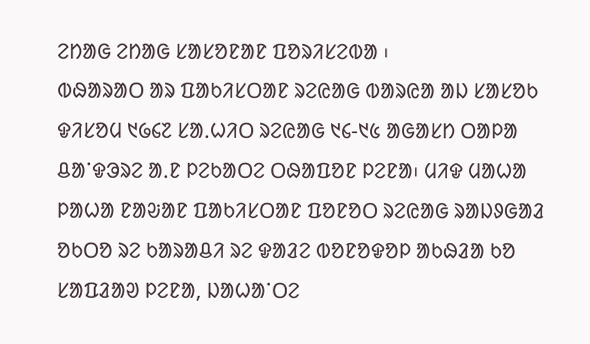ᱮᱴᱟᱜ ᱮᱴᱟᱜ ᱥᱟᱥᱚᱱᱟᱱ ᱯᱚᱨᱤᱥᱮᱵᱟ ᱾
ᱵᱷᱟᱨᱟᱛ ᱟᱨ ᱯᱟᱠᱤᱥᱛᱟᱱ ᱨᱮᱭᱟᱜ ᱵᱟᱨᱭᱟ ᱟᱡ ᱥᱟᱥᱚᱠ ᱫᱤᱥᱚᱢ ᱑᱙᱔᱗ ᱥᱟᱹᱦᱤᱛ ᱨᱮᱭᱟᱜ ᱑᱔-᱑᱕ ᱟᱜᱟᱥᱴ ᱛᱟᱞᱟ ᱪᱟᱸᱫᱳᱨᱮ ᱟᱹᱱ ᱞᱮᱠᱟᱛᱮ ᱛᱷᱟᱯᱚᱱ ᱞᱮᱱᱟ᱾ ᱢᱤᱫ ᱢᱟᱦᱟ ᱞᱟᱦᱟ ᱱᱟᱶᱟᱱ ᱯᱟᱠᱤᱥᱛᱟᱱ ᱯᱚᱱᱚᱛ ᱨᱮᱭᱟᱜ ᱨᱟᱡᱽᱜᱟᱲ ᱚᱠᱛᱚ ᱨᱮ ᱠᱟᱨᱟᱪᱤ ᱨᱮ ᱫᱟᱲᱮ ᱵᱚᱱᱚᱫᱚᱞ ᱟᱠᱷᱲᱟ ᱠᱚ ᱥᱟᱯᱲᱟᱣ ᱞᱮᱱᱟ, ᱡᱟᱦᱟᱸᱛᱮ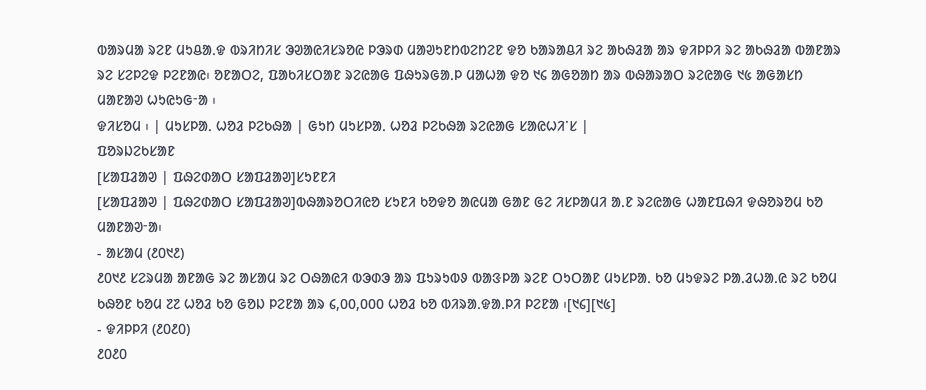ᱵᱟᱨᱢᱟ ᱨᱮᱱ ᱢᱩᱪᱟᱹᱫ ᱵᱨᱤᱴᱤᱥ ᱳᱣᱟᱭᱤᱥᱨᱚᱭ ᱞᱳᱨᱰ ᱢᱟᱣᱩᱱᱴᱵᱮᱴᱮᱱ ᱫᱚ ᱠᱟᱨᱟᱪᱤ ᱨᱮ ᱟᱠᱷᱲᱟ ᱟᱨ ᱫᱤᱞᱞᱤ ᱨᱮ ᱟᱠᱷᱲᱟ ᱵᱟᱱᱟᱨ ᱨᱮ ᱥᱮᱞᱮᱫ ᱞᱮᱱᱟᱭ᱾ ᱚᱱᱟᱛᱮ, ᱯᱟᱠᱤᱥᱛᱟᱱ ᱨᱮᱭᱟᱜ ᱯᱷᱩᱨᱜᱟᱹᱞ ᱢᱟᱦᱟ ᱫᱚ ᱑᱔ ᱟᱜᱚᱟᱴ ᱟᱨ ᱵᱷᱟᱨᱟᱛ ᱨᱮᱭᱟᱜ ᱑᱕ ᱟᱜᱟᱥᱴ ᱢᱟᱱᱟᱣ ᱦᱩᱭᱩᱜᱼᱟ ᱾
ᱫᱤᱥᱚᱢ ᱾ | ᱢᱩᱥᱞᱟᱹ ᱦᱚᱲ ᱞᱮᱠᱷᱟ | ᱜᱩᱴ ᱢᱩᱥᱞᱟᱹ ᱦᱚᱲ ᱞᱮᱠᱷᱟ ᱨᱮᱭᱟᱜ ᱥᱟᱭᱦᱤᱸᱥ |
ᱯᱚᱨᱡᱮᱠᱥᱟᱱ
[ᱥᱟᱯᱲᱟᱣ | ᱯᱷᱮᱰᱟᱛ ᱥᱟᱯᱲᱟᱣ]ᱥᱩᱱᱱᱤ
[ᱥᱟᱯᱲᱟᱣ | ᱯᱷᱮᱰᱟᱛ ᱥᱟᱯᱲᱟᱣ]ᱵᱷᱟᱨᱚᱛᱤᱭᱚ ᱥᱩᱱᱤ ᱠᱚᱫᱚ ᱟᱭᱢᱟ ᱜᱟᱱ ᱜᱮ ᱤᱥᱞᱟᱢᱤ ᱟᱹᱱ ᱨᱮᱭᱟᱜ ᱦᱟᱱᱯᱷᱤ ᱫᱷᱚᱨᱚᱢ ᱠᱚ ᱢᱟᱱᱟᱣᱼᱟ᱾
- ᱟᱥᱟᱢ (᱒᱐᱑᱒)
᱒᱐᱑᱒ ᱥᱮᱨᱢᱟ ᱟᱱᱟᱜ ᱨᱮ ᱟᱥᱟᱢ ᱨᱮ ᱛᱷᱟᱭᱤ ᱵᱳᱰᱳ ᱟᱨ ᱯᱩᱨᱩᱵᱽ ᱵᱟᱝᱞᱟ ᱨᱮᱱ ᱛᱩᱛᱟᱱ ᱢᱩᱥᱞᱟᱹ ᱠᱚ ᱢᱩᱫᱨᱮ ᱞᱟᱹᱲᱦᱟᱹᱭ ᱨᱮ ᱠᱚᱢ ᱠᱷᱚᱱ ᱠᱚᱢ ᱗᱗ ᱦᱚᱲ ᱠᱚ ᱜᱚᱡ ᱞᱮᱱᱟ ᱟᱨ ᱔,00,000 ᱦᱚᱲ ᱠᱚ ᱵᱤᱨᱟᱹᱫᱟᱹᱞᱤ ᱞᱮᱱᱟ ᱾[᱑᱔][᱑᱕]
- ᱫᱤᱞᱞᱤ (᱒᱐᱒᱐)
᱒᱐᱒᱐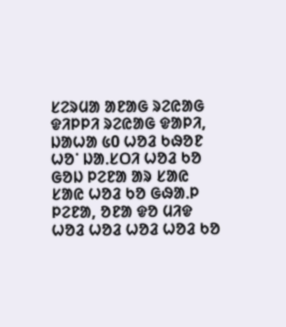ᱥᱮᱨᱢᱟ ᱟᱱᱟᱜ ᱨᱮᱭᱟᱜ ᱫᱤᱞᱞᱤ ᱨᱮᱭᱟᱜ ᱫᱟᱞᱤ, ᱡᱟᱦᱟ ᱕0 ᱦᱚᱲ ᱠᱷᱚᱱ ᱦᱚᱸ ᱡᱟᱹᱥᱛᱤ ᱦᱚᱲ ᱠᱚ ᱜᱚᱡ ᱞᱮᱱᱟ ᱟᱨ ᱥᱟᱭ ᱥᱟᱭ ᱦᱚᱲ ᱠᱚ ᱜᱷᱟᱹᱞ ᱞᱮᱱᱟ, ᱚᱱᱟ ᱫᱚ ᱢᱤᱫ ᱦᱚᱲ ᱦᱚᱲ ᱦᱚᱲ ᱦᱚᱲ ᱠᱚ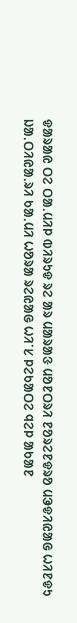ᱫᱟᱨᱟᱭ ᱛᱮ ᱛᱟᱹᱢᱤᱞ ᱵᱤᱨᱩᱫ ᱨᱮ ᱟᱨ ᱢᱟᱨᱟᱝ ᱢᱚᱱᱛᱨᱤ ᱱᱚᱨᱮᱱᱫᱨᱚ ᱢᱳᱫᱤᱭᱟᱜ ᱦᱤᱱᱫᱩ ᱡᱟᱹᱛᱤᱭᱟᱹᱨᱤ ᱠᱟᱹᱢᱤ ᱦᱚᱨᱟ ᱨᱮᱭᱟᱜ ᱦᱤᱸᱥ ᱞᱮᱠᱟᱛᱮ ᱧᱮᱞ ᱟᱠᱟᱱ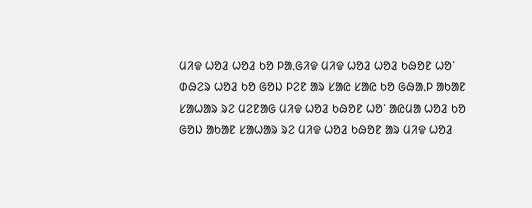ᱢᱤᱫ ᱦᱚᱲ ᱦᱚᱲ ᱠᱚ ᱞᱟᱹᱜᱤᱫ ᱢᱤᱫ ᱦᱚᱲ ᱦᱚᱲ ᱠᱷᱚᱱ ᱦᱚᱸ ᱰᱷᱮᱨ ᱦᱚᱲ ᱠᱚ ᱜᱚᱡ ᱞᱮᱱ ᱟᱨ ᱥᱟᱭ ᱥᱟᱭ ᱠᱚ ᱜᱷᱟᱹᱞ ᱟᱠᱟᱱ ᱥᱟᱦᱟᱨ ᱨᱮ ᱢᱮᱱᱟᱜ ᱢᱤᱫ ᱦᱚᱲ ᱠᱷᱚᱱ ᱦᱚᱸ ᱟᱭᱢᱟ ᱦᱚᱲ ᱠᱚ ᱜᱚᱡ ᱟᱠᱟᱱ ᱥᱟᱦᱟᱨ ᱨᱮ ᱢᱤᱫ ᱦᱚᱲ ᱠᱷᱚᱱ ᱟᱨ ᱢᱤᱫ ᱦᱚᱲ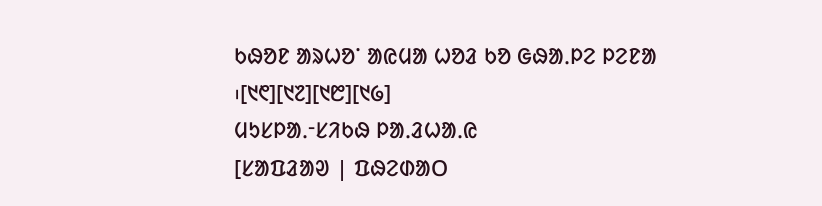ᱠᱷᱚᱱ ᱟᱨᱦᱚᱸ ᱟᱭᱢᱟ ᱦᱚᱲ ᱠᱚ ᱜᱷᱟᱹᱞᱮ ᱞᱮᱱᱟ ᱾[᱑᱖][᱑᱗][᱑᱘][᱑᱙]
ᱢᱩᱥᱞᱟᱹᱼᱥᱤᱠᱷ ᱞᱟᱹᱲᱦᱟᱹᱭ
[ᱥᱟᱯᱲᱟᱣ | ᱯᱷᱮᱰᱟᱛ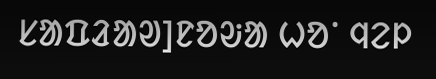ᱥᱟᱯᱲᱟᱣ]ᱱᱚᱶᱟ ᱦᱚᱸ ᱧᱮᱞ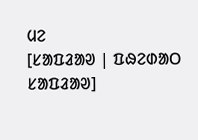ᱢᱮ
[ᱥᱟᱯᱲᱟᱣ | ᱯᱷᱮᱰᱟᱛ ᱥᱟᱯᱲᱟᱣ]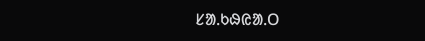ᱥᱟᱹᱠᱷᱭᱟᱹᱛ